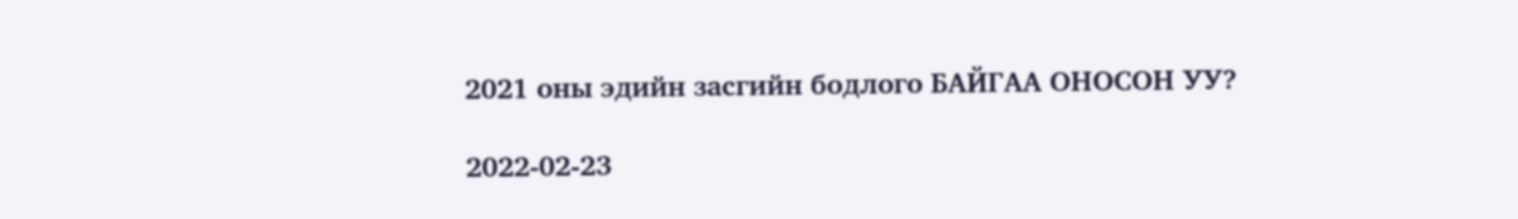2021 оны эдийн засгийн бодлого БАЙГАА ОНОСОН УУ?

2022-02-23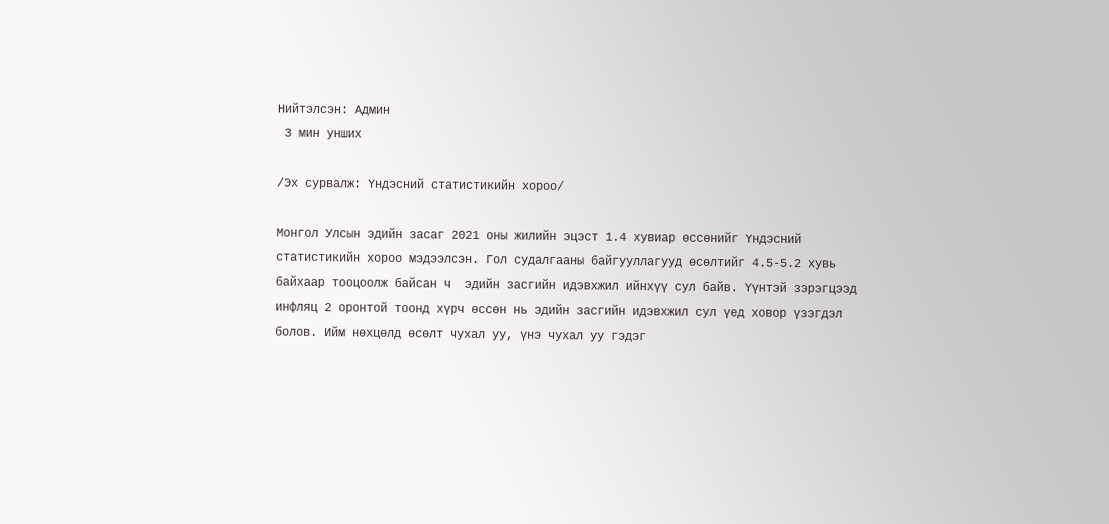Нийтэлсэн: Админ
 3 мин унших

/Эх сурвалж: Үндэсний статистикийн хороо/

Монгол Улсын эдийн засаг 2021 оны жилийн эцэст 1.4 хувиар өссөнийг Үндэсний статистикийн хороо мэдээлсэн. Гол судалгааны байгууллагууд өсөлтийг 4.5-5.2 хувь байхаар тооцоолж байсан ч  эдийн засгийн идэвхжил ийнхүү сул байв. Үүнтэй зэрэгцээд инфляц 2 оронтой тоонд хүрч өссөн нь эдийн засгийн идэвхжил сул үед ховор үзэгдэл болов. Ийм нөхцөлд өсөлт чухал уу, үнэ чухал уу гэдэг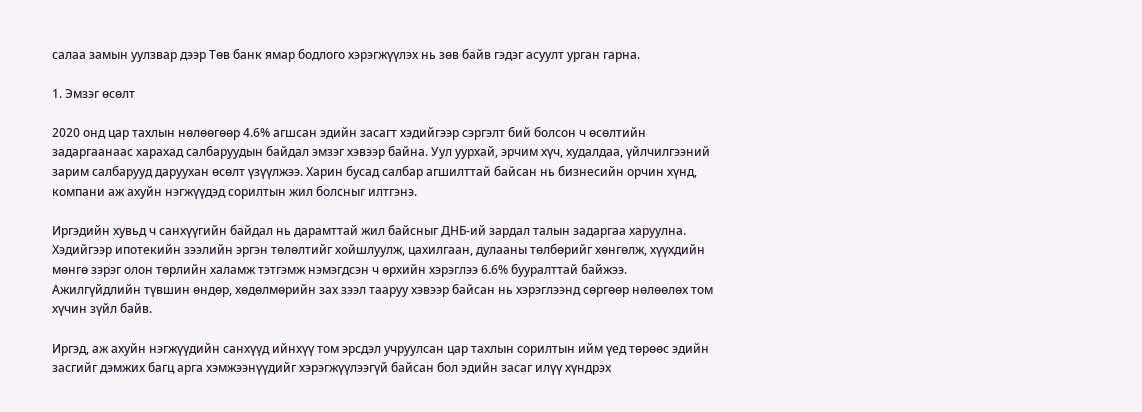салаа замын уулзвар дээр Төв банк ямар бодлого хэрэгжүүлэх нь зөв байв гэдэг асуулт урган гарна.

1. Эмзэг өсөлт

2020 онд цар тахлын нөлөөгөөр 4.6% агшсан эдийн засагт хэдийгээр сэргэлт бий болсон ч өсөлтийн задаргаанаас харахад салбаруудын байдал эмзэг хэвээр байна. Уул уурхай, эрчим хүч, худалдаа, үйлчилгээний зарим салбарууд даруухан өсөлт үзүүлжээ. Харин бусад салбар агшилттай байсан нь бизнесийн орчин хүнд, компани аж ахуйн нэгжүүдэд сорилтын жил болсныг илтгэнэ.

Иргэдийн хувьд ч санхүүгийн байдал нь дарамттай жил байсныг ДНБ-ий зардал талын задаргаа харуулна. Хэдийгээр ипотекийн зээлийн эргэн төлөлтийг хойшлуулж, цахилгаан, дулааны төлбөрийг хөнгөлж, хүүхдийн мөнгө зэрэг олон төрлийн халамж тэтгэмж нэмэгдсэн ч өрхийн хэрэглээ 6.6% бууралттай байжээ. Ажилгүйдлийн түвшин өндөр, хөдөлмөрийн зах зээл тааруу хэвээр байсан нь хэрэглээнд сөргөөр нөлөөлөх том хүчин зүйл байв.

Иргэд, аж ахуйн нэгжүүдийн санхүүд ийнхүү том эрсдэл учруулсан цар тахлын сорилтын ийм үед төрөөс эдийн засгийг дэмжих багц арга хэмжээнүүдийг хэрэгжүүлээгүй байсан бол эдийн засаг илүү хүндрэх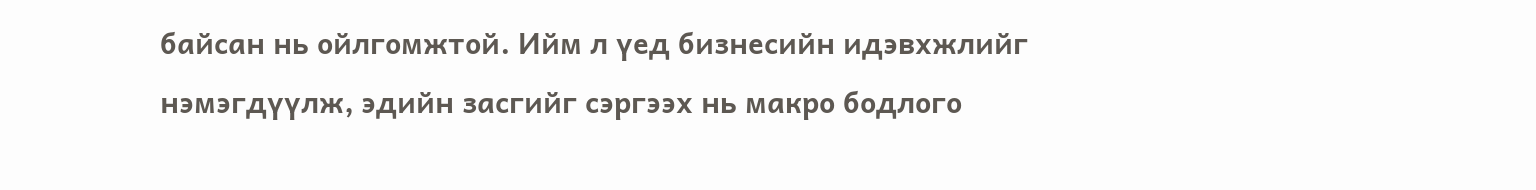байсан нь ойлгомжтой. Ийм л үед бизнесийн идэвхжлийг нэмэгдүүлж, эдийн засгийг сэргээх нь макро бодлого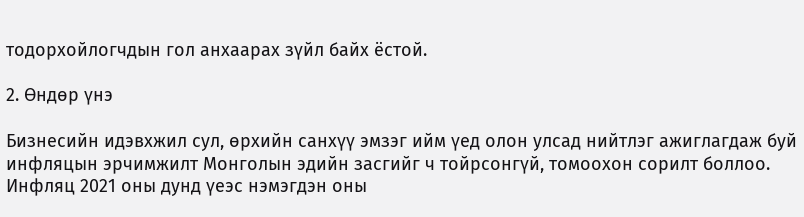тодорхойлогчдын гол анхаарах зүйл байх ёстой.

2. Өндөр үнэ

Бизнесийн идэвхжил сул, өрхийн санхүү эмзэг ийм үед олон улсад нийтлэг ажиглагдаж буй инфляцын эрчимжилт Монголын эдийн засгийг ч тойрсонгүй, томоохон сорилт боллоо. Инфляц 2021 оны дунд үеэс нэмэгдэн оны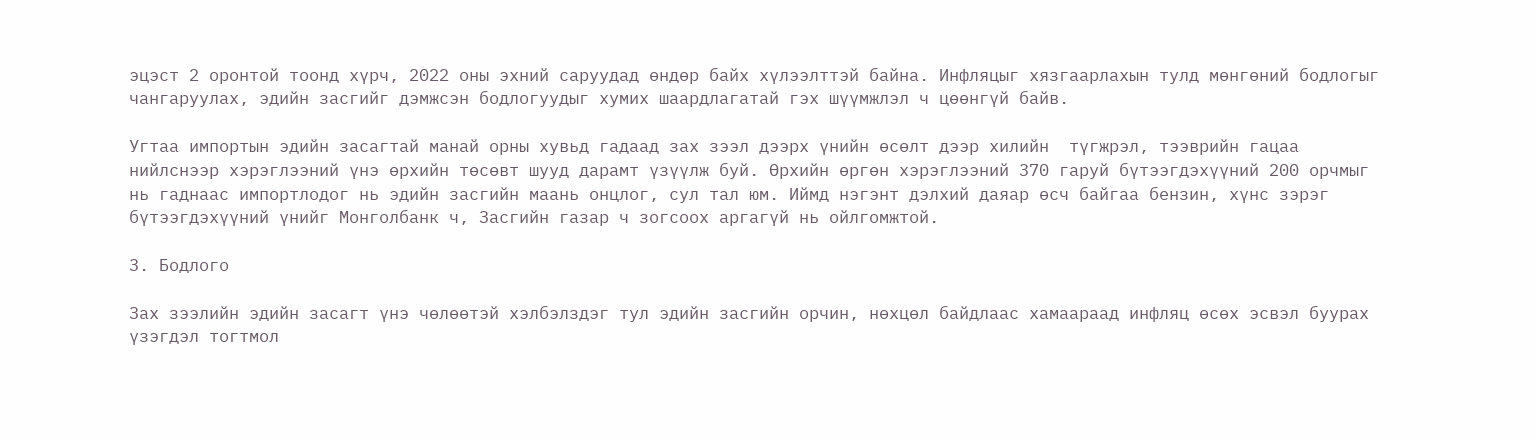эцэст 2 оронтой тоонд хүрч, 2022 оны эхний саруудад өндөр байх хүлээлттэй байна. Инфляцыг хязгаарлахын тулд мөнгөний бодлогыг чангаруулах, эдийн засгийг дэмжсэн бодлогуудыг хумих шаардлагатай гэх шүүмжлэл ч цөөнгүй байв.

Угтаа импортын эдийн засагтай манай орны хувьд гадаад зах зээл дээрх үнийн өсөлт дээр хилийн  түгжрэл, тээврийн гацаа нийлснээр хэрэглээний үнэ өрхийн төсөвт шууд дарамт үзүүлж буй. Өрхийн өргөн хэрэглээний 370 гаруй бүтээгдэхүүний 200 орчмыг нь гаднаас импортлодог нь эдийн засгийн маань онцлог, сул тал юм. Иймд нэгэнт дэлхий даяар өсч байгаа бензин, хүнс зэрэг бүтээгдэхүүний үнийг Монголбанк ч, Засгийн газар ч зогсоох аргагүй нь ойлгомжтой.

3. Бодлого

Зах зээлийн эдийн засагт үнэ чөлөөтэй хэлбэлздэг тул эдийн засгийн орчин, нөхцөл байдлаас хамаараад инфляц өсөх эсвэл буурах үзэгдэл тогтмол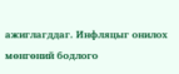ажиглагддаг. Инфляцыг онилох мөнгөний бодлого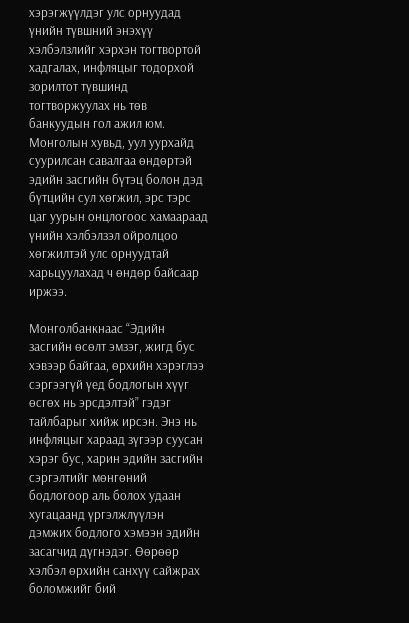хэрэгжүүлдэг улс орнуудад үнийн түвшний энэхүү хэлбэлзлийг хэрхэн тогтвортой хадгалах, инфляцыг тодорхой зорилтот түвшинд тогтворжуулах нь төв банкуудын гол ажил юм. Монголын хувьд, уул уурхайд суурилсан савалгаа өндөртэй эдийн засгийн бүтэц болон дэд бүтцийн сул хөгжил, эрс тэрс цаг уурын онцлогоос хамаараад үнийн хэлбэлзэл ойролцоо хөгжилтэй улс орнуудтай харьцуулахад ч өндөр байсаар иржээ.

Монголбанкнаас “Эдийн засгийн өсөлт эмзэг, жигд бус хэвээр байгаа, өрхийн хэрэглээ сэргээгүй үед бодлогын хүүг өсгөх нь эрсдэлтэй” гэдэг тайлбарыг хийж ирсэн. Энэ нь инфляцыг хараад зүгээр суусан хэрэг бус, харин эдийн засгийн сэргэлтийг мөнгөний бодлогоор аль болох удаан хугацаанд үргэлжлүүлэн дэмжих бодлого хэмээн эдийн засагчид дүгнэдэг. Өөрөөр хэлбэл өрхийн санхүү сайжрах боломжийг бий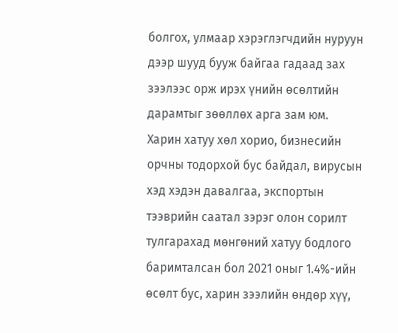болгох, улмаар хэрэглэгчдийн нуруун дээр шууд бууж байгаа гадаад зах зээлээс орж ирэх үнийн өсөлтийн дарамтыг зөөллөх арга зам юм. Харин хатуу хөл хорио, бизнесийн орчны тодорхой бус байдал, вирусын хэд хэдэн давалгаа, экспортын тээврийн саатал зэрэг олон сорилт тулгарахад мөнгөний хатуу бодлого баримталсан бол 2021 оныг 1.4%-ийн өсөлт бус, харин зээлийн өндөр хүү,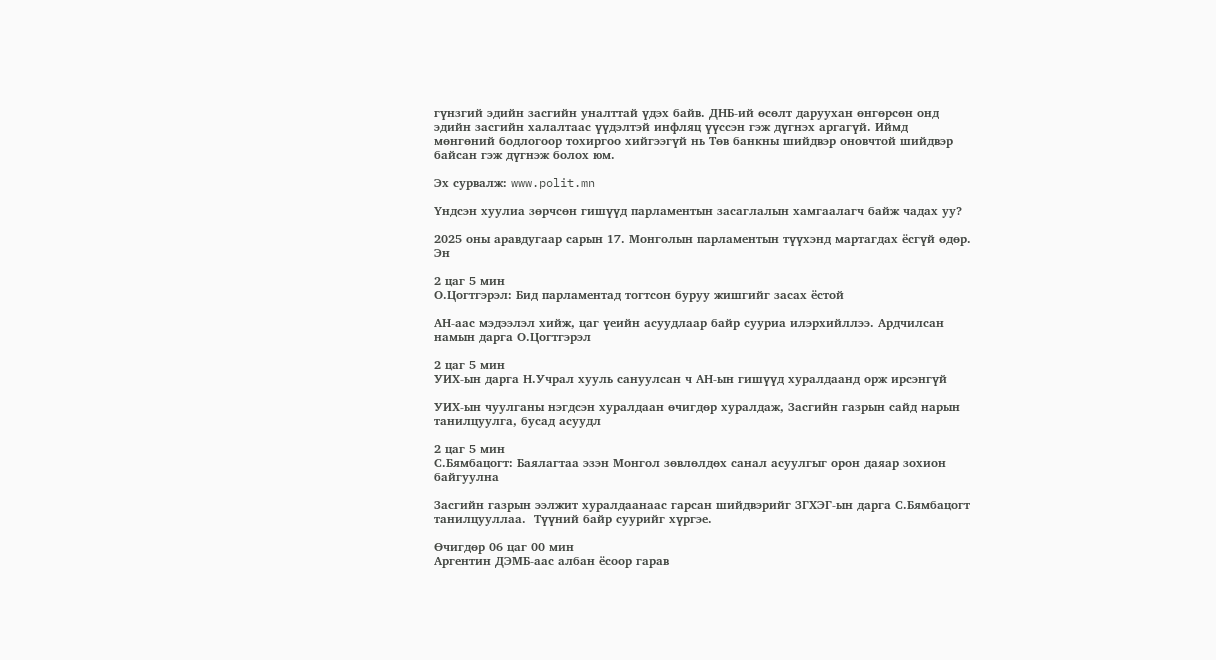гүнзгий эдийн засгийн уналттай үдэх байв. ДНБ-ий өсөлт даруухан өнгөрсөн онд эдийн засгийн халалтаас үүдэлтэй инфляц үүссэн гэж дүгнэх аргагүй. Иймд мөнгөний бодлогоор тохиргоо хийгээгүй нь Төв банкны шийдвэр оновчтой шийдвэр байсан гэж дүгнэж болох юм.

Эх сурвалж: www.polit.mn

Үндсэн хуулиа зөрчсөн гишүүд парламентын засаглалын хамгаалагч байж чадах уу?

2025 оны аравдугаар сарын 17. Монголын парламентын түүхэнд мартагдах ёсгүй өдөр. Эн

2 цаг 5 мин
О.Цогтгэрэл: Бид парламентад тогтсон буруу жишгийг засах ёстой

АН-аас мэдээлэл хийж, цаг үеийн асуудлаар байр сууриа илэрхийллээ. Ардчилсан намын дарга О.Цогтгэрэл

2 цаг 5 мин
УИХ-ын дарга Н.Учрал хууль сануулсан ч АН-ын гишүүд хуралдаанд орж ирсэнгүй

УИХ-ын чуулганы нэгдсэн хуралдаан өчигдөр хуралдаж, Засгийн газрын сайд нарын танилцуулга, бусад асуудл

2 цаг 5 мин
С.Бямбацогт: Баялагтаа эзэн Монгол зөвлөлдөх санал асуулгыг орон даяар зохион байгуулна

Засгийн газрын ээлжит хуралдаанаас гарсан шийдвэрийг ЗГХЭГ-ын дарга С.Бямбацогт танилцууллаа.  Түүний байр суурийг хүргэе.

Өчигдөр 06 цаг 00 мин
Аргентин ДЭМБ-аас албан ёсоор гарав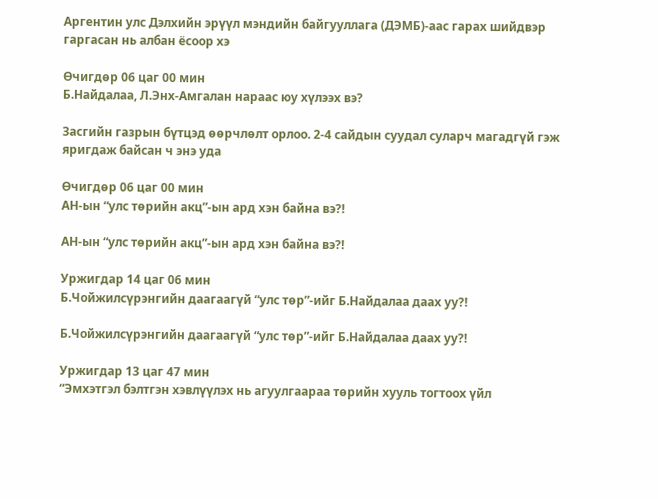Аргентин улс Дэлхийн эрүүл мэндийн байгууллага (ДЭМБ)-аас гарах шийдвэр гаргасан нь албан ёсоор хэ

Өчигдөр 06 цаг 00 мин
Б.Найдалаа, Л.Энх-Амгалан нараас юу хүлээх вэ?

Засгийн газрын бүтцэд өөрчлөлт орлоо. 2-4 сайдын суудал суларч магадгүй гэж яригдаж байсан ч энэ уда

Өчигдөр 06 цаг 00 мин
АН-ын “улс төрийн акц”-ын ард хэн байна вэ?!

АН-ын “улс төрийн акц”-ын ард хэн байна вэ?!

Уржигдар 14 цаг 06 мин
Б.Чойжилсүрэнгийн даагаагүй “улс төр”-ийг Б.Найдалаа даах уу?!

Б.Чойжилсүрэнгийн даагаагүй “улс төр”-ийг Б.Найдалаа даах уу?!

Уржигдар 13 цаг 47 мин
“Эмхэтгэл бэлтгэн хэвлүүлэх нь агуулгаараа төрийн хууль тогтоох үйл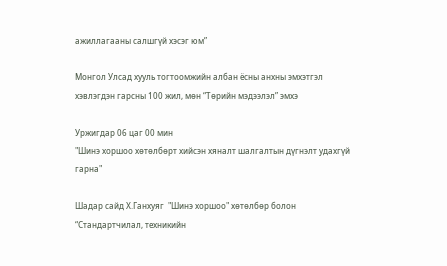ажиллагааны салшгүй хэсэг юм”

Монгол Улсад хууль тогтоомжийн албан ёсны анхны эмхэтгэл хэвлэгдэн гарсны 100 жил, мөн “Төрийн мэдээлэл” эмхэ

Уржигдар 06 цаг 00 мин
"Шинэ хоршоо хөтөлбөрт хийсэн хяналт шалгалтын дүгнэлт удахгүй гарна"

Шадар сайд Х.Ганхуяг  "Шинэ хоршоо" хөтөлбөр болон “Стандартчилал, техникийн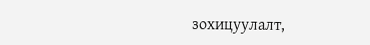зохицуулалт,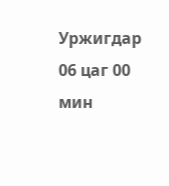Уржигдар 06 цаг 00 мин